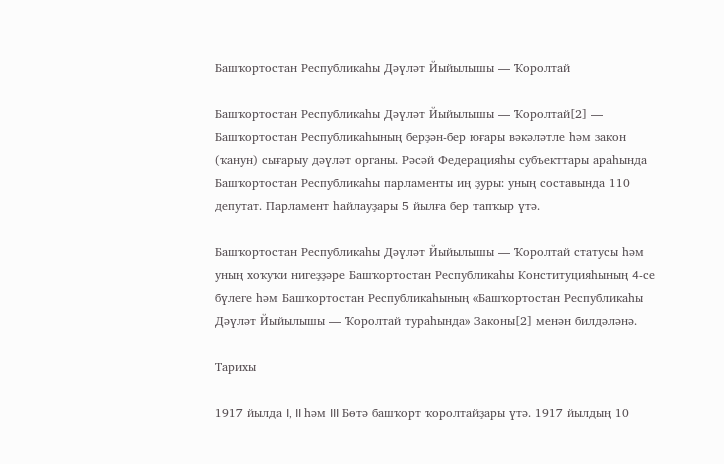Башҡортостан Республикаһы Дәүләт Йыйылышы — Ҡоролтай

Башҡортостан Республикаһы Дәүләт Йыйылышы — Ҡоролтай[2] — Башҡортостан Республикаһының берҙән-бер юғары вәкәләтле һәм закон (ҡанун) сығарыу дәүләт органы. Рәсәй Федерацияһы субъекттары араһында Башҡортостан Республикаһы парламенты иң ҙуры: уның составында 110 депутат. Парламент һайлауҙары 5 йылға бер тапҡыр үтә.

Башҡортостан Республикаһы Дәүләт Йыйылышы — Ҡоролтай статусы һәм уның хоҡуҡи нигеҙҙәре Башҡортостан Республикаһы Конституцияһының 4-се бүлеге һәм Башҡортостан Республикаһының «Башҡортостан Республикаһы Дәүләт Йыйылышы — Ҡоролтай тураһында» Законы[2] менән билдәләнә.

Тарихы

1917 йылда I, II һәм III Бөтә башҡорт ҡоролтайҙары үтә. 1917 йылдың 10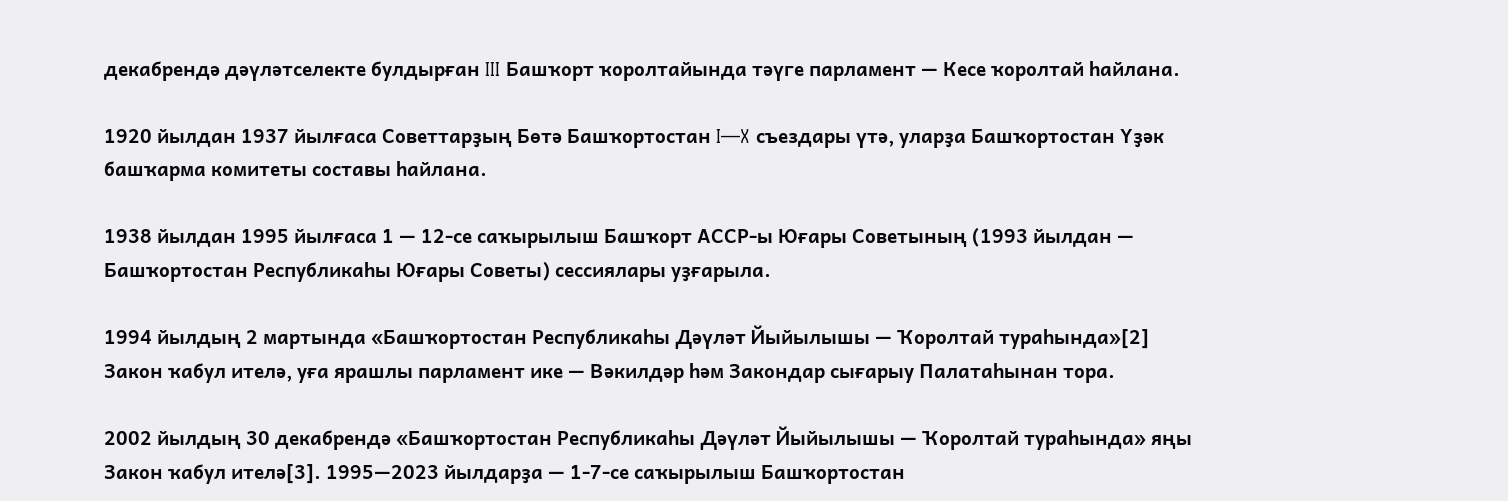декабрендә дәүләтселекте булдырған III Башҡорт ҡоролтайында тәүге парламент — Кесе ҡоролтай һайлана.

1920 йылдан 1937 йылғаса Советтарҙың Бөтә Башҡортостан I—X съездары үтә, уларҙа Башҡортостан Үҙәк башҡарма комитеты составы һайлана.

1938 йылдан 1995 йылғаса 1 — 12-се саҡырылыш Башҡорт АССР-ы Юғары Советының (1993 йылдан — Башҡортостан Республикаһы Юғары Советы) сессиялары уҙғарыла.

1994 йылдың 2 мартында «Башҡортостан Республикаһы Дәүләт Йыйылышы — Ҡоролтай тураһында»[2] Закон ҡабул ителә, уға ярашлы парламент ике — Вәкилдәр һәм Закондар сығарыу Палатаһынан тора.

2002 йылдың 30 декабрендә «Башҡортостан Республикаһы Дәүләт Йыйылышы — Ҡоролтай тураһында» яңы Закон ҡабул ителә[3]. 1995—2023 йылдарҙа — 1-7-се саҡырылыш Башҡортостан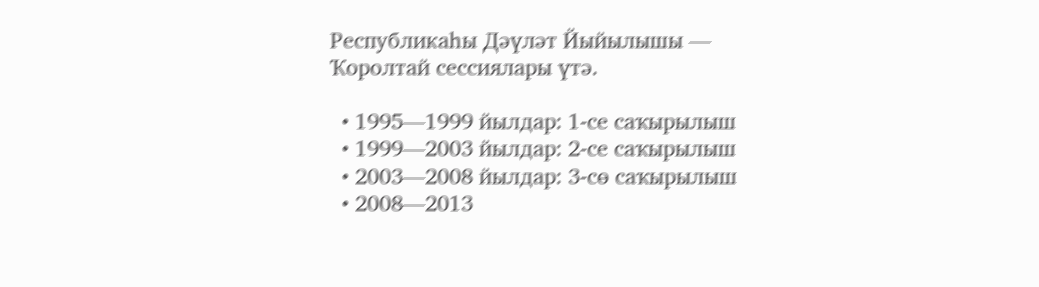Республикаһы Дәүләт Йыйылышы — Ҡоролтай сессиялары үтә.

  • 1995—1999 йылдар: 1-се саҡырылыш
  • 1999—2003 йылдар: 2-се саҡырылыш
  • 2003—2008 йылдар: 3-сө саҡырылыш
  • 2008—2013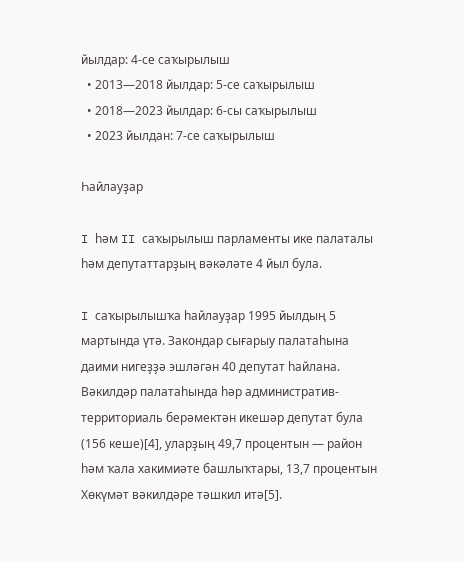йылдар: 4-се саҡырылыш
  • 2013—2018 йылдар: 5-се саҡырылыш
  • 2018—2023 йылдар: 6-сы саҡырылыш
  • 2023 йылдан: 7-се саҡырылыш

Һайлауҙар

I һәм II саҡырылыш парламенты ике палаталы һәм депутаттарҙың вәкәләте 4 йыл була.

I саҡырылышҡа һайлауҙар 1995 йылдың 5 мартында үтә. Закондар сығарыу палатаһына даими нигеҙҙә эшләгән 40 депутат һайлана. Вәкилдәр палатаһында һәр административ-территориаль берәмектән икешәр депутат була (156 кеше)[4], уларҙың 49,7 процентын — район һәм ҡала хакимиәте башлыҡтары, 13,7 процентын Хөкүмәт вәкилдәре тәшкил итә[5].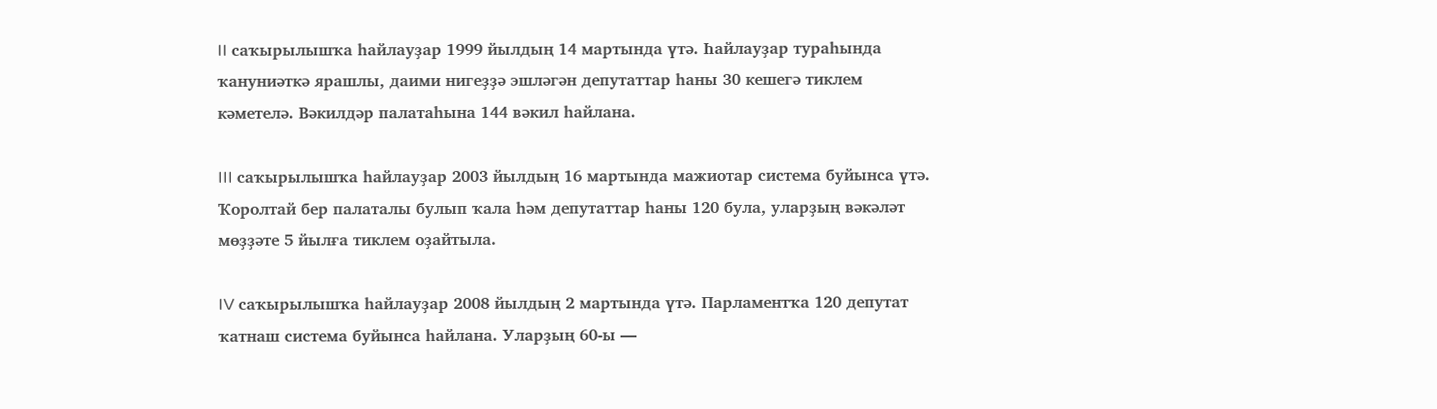II саҡырылышҡа һайлауҙар 1999 йылдың 14 мартында үтә. Һайлауҙар тураһында ҡануниәткә ярашлы, даими нигеҙҙә эшләгән депутаттар һаны 30 кешегә тиклем кәметелә. Вәкилдәр палатаһына 144 вәкил һайлана.

III саҡырылышҡа һайлауҙар 2003 йылдың 16 мартында мажиотар система буйынса үтә. Ҡоролтай бер палаталы булып ҡала һәм депутаттар һаны 120 була, уларҙың вәкәләт мөҙҙәте 5 йылға тиклем оҙайтыла.

IV саҡырылышҡа һайлауҙар 2008 йылдың 2 мартында үтә. Парламентҡа 120 депутат ҡатнаш система буйынса һайлана. Уларҙың 60-ы —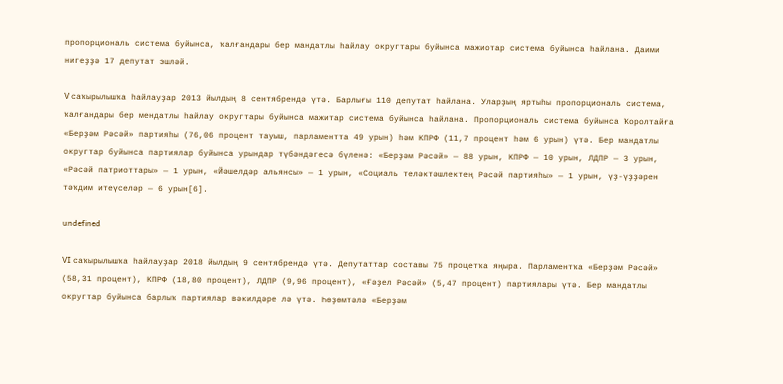пропорциональ система буйынса, ҡалғандары бер мандатлы һайлау округтары буйынса мажиотар система буйынса һайлана. Даими нигеҙҙә 17 депутат эшләй.

V саҡырылышҡа һайлауҙар 2013 йылдың 8 сентябрендә үтә. Барлығы 110 депутат һайлана. Уларҙың яртыһы пропорциональ система, ҡалғандары бер мендатлы һайлау округтары буйынса мажитар система буйынса һайлана. Пропорциональ система буйынса Ҡоролтайға «Берҙәм Рәсәй» партияһы (76,06 процент тауыш, парламентта 49 урын) һәм КПРФ (11,7 процент һәм 6 урын) үтә. Бер мандатлы округтар буйынса партиялар буйынса урындар түбәндәгесә бүленә: «Берҙәм Рәсәй» — 88 урын, КПРФ — 10 урын, ЛДПР — 3 урын, «Рәсәй патриоттары» — 1 урын, «Йәшелдәр альянсы» — 1 урын, «Социаль теләктәшлектең Рәсәй партияһы» — 1 урын, үҙ-үҙҙәрен тәҡдим итеүселәр — 6 урын[6].

undefined

VI саҡырылышҡа һайлауҙар 2018 йылдың 9 сентябрендә үтә. Депутаттар составы 75 процетҡа яңыра. Парламентҡа «Берҙәм Рәсәй» (58,31 процент), КПРФ (18,80 процент), ЛДПР (9,96 процент), «Ғәҙел Рәсәй» (5,47 процент) партиялары үтә. Бер мандатлы округтар буйынса барлыҡ партиялар вәкилдәре лә үтә. Һөҙөмтәлә «Берҙәм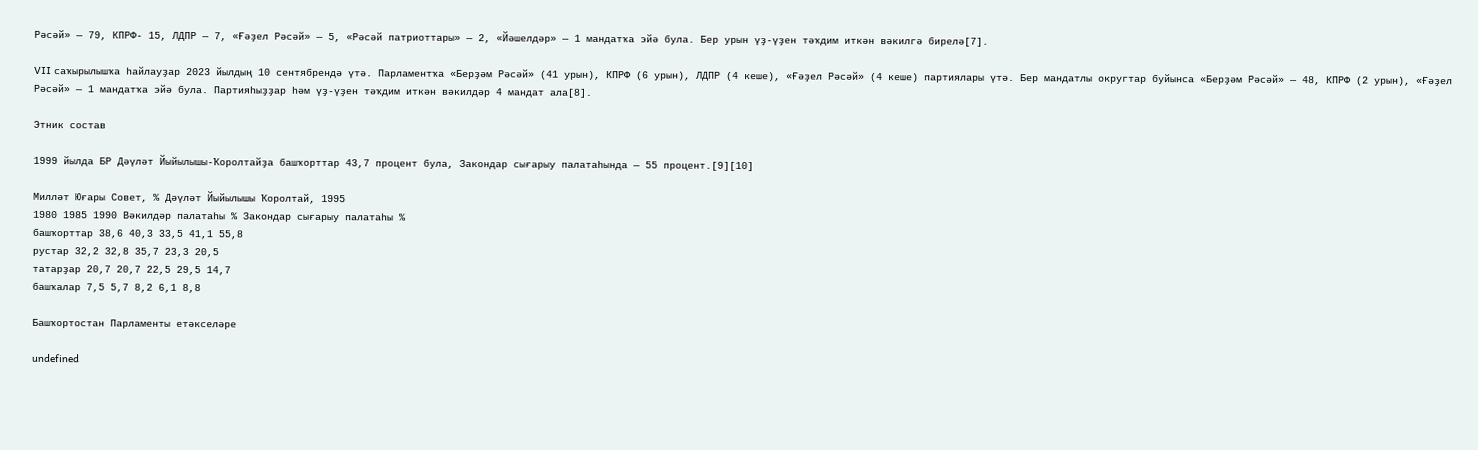Рәсәй» — 79, КПРФ- 15, ЛДПР — 7, «Ғәҙел Рәсәй» — 5, «Рәсәй патриоттары» — 2, «Йәшелдәр» — 1 мандатҡа эйә була. Бер урын үҙ-үҙен тәҡдим иткән вәкилгә бирелә[7].

VII саҡырылышҡа һайлауҙар 2023 йылдың 10 сентябрендә үтә. Парламентҡа «Берҙәм Рәсәй» (41 урын), КПРФ (6 урын), ЛДПР (4 кеше), «Ғәҙел Рәсәй» (4 кеше) партиялары үтә. Бер мандатлы округтар буйынса «Берҙәм Рәсәй» — 48, КПРФ (2 урын), «Ғәҙел Рәсәй» — 1 мандатҡа эйә була. Партияһыҙҙар һәм үҙ-үҙен тәҡдим иткән вәкилдәр 4 мандат ала[8].

Этник состав

1999 йылда БР Дәүләт Йыйылышы-Ҡоролтайҙа башҡорттар 43,7 процент була, Закондар сығарыу палатаһында — 55 процент.[9][10]

Милләт Юғары Совет, % Дәүләт Йыйылышы Ҡоролтай, 1995
1980 1985 1990 Вәкилдәр палатаһы % Закондар сығарыу палатаһы %
башҡорттар 38,6 40,3 33,5 41,1 55,8
рустар 32,2 32,8 35,7 23,3 20,5
татарҙар 20,7 20,7 22,5 29,5 14,7
башҡалар 7,5 5,7 8,2 6,1 8,8

Башҡортостан Парламенты етәкселәре

undefined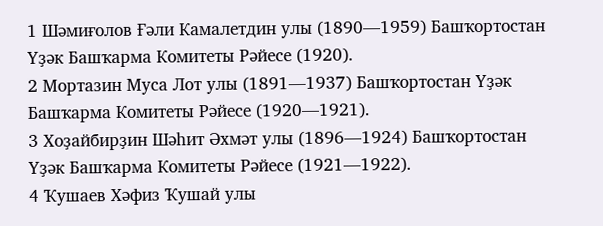1 Шәмиғолов Ғәли Камалетдин улы (1890—1959) Башҡортостан Үҙәк Башҡарма Комитеты Рәйесе (1920).
2 Мортазин Муса Лот улы (1891—1937) Башҡортостан Үҙәк Башҡарма Комитеты Рәйесе (1920—1921).
3 Хоҙайбирҙин Шәһит Әхмәт улы (1896—1924) Башҡортостан Үҙәк Башҡарма Комитеты Рәйесе (1921—1922).
4 Ҡушаев Хәфиз Ҡушай улы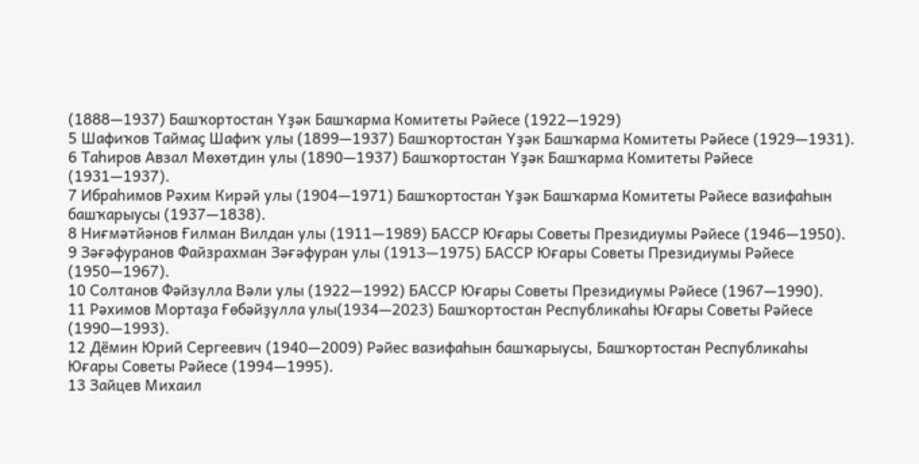(1888—1937) Башҡортостан Үҙәк Башҡарма Комитеты Рәйесе (1922—1929)
5 Шафиҡов Таймаҫ Шафиҡ улы (1899—1937) Башҡортостан Үҙәк Башҡарма Комитеты Рәйесе (1929—1931).
6 Таһиров Авзал Мөхөтдин улы (1890—1937) Башҡортостан Үҙәк Башҡарма Комитеты Рәйесе (1931—1937).
7 Ибраһимов Рәхим Кирәй улы (1904—1971) Башҡортостан Үҙәк Башҡарма Комитеты Рәйесе вазифаһын башҡарыусы (1937—1838).
8 Ниғмәтйәнов Ғилман Вилдан улы (1911—1989) БАССР Юғары Советы Президиумы Рәйесе (1946—1950).
9 Зәғәфуранов Файзрахман Зәғәфуран улы (1913—1975) БАССР Юғары Советы Президиумы Рәйесе (1950—1967).
10 Солтанов Фәйзулла Вәли улы (1922—1992) БАССР Юғары Советы Президиумы Рәйесе (1967—1990).
11 Рәхимов Мортаҙа Ғөбәйҙулла улы(1934—2023) Башҡортостан Республикаһы Юғары Советы Рәйесе (1990—1993).
12 Дёмин Юрий Сергеевич (1940—2009) Рәйес вазифаһын башҡарыусы, Башҡортостан Республикаһы Юғары Советы Рәйесе (1994—1995).
13 Зайцев Михаил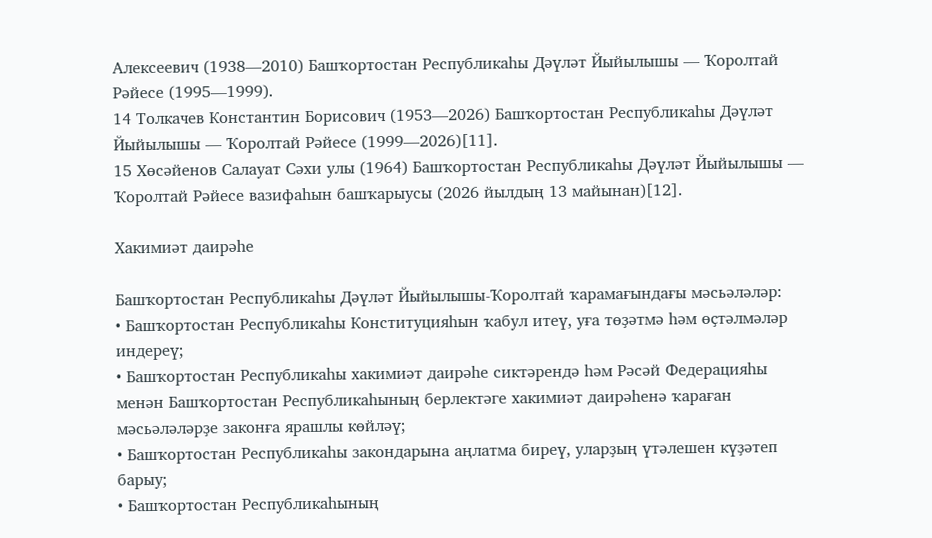Алексеевич (1938—2010) Башҡортостан Республикаһы Дәүләт Йыйылышы — Ҡоролтай Рәйесе (1995—1999).
14 Толкачев Константин Борисович (1953—2026) Башҡортостан Республикаһы Дәүләт Йыйылышы — Ҡоролтай Рәйесе (1999—2026)[11].
15 Хөсәйенов Салауат Сәхи улы (1964) Башҡортостан Республикаһы Дәүләт Йыйылышы — Ҡоролтай Рәйесе вазифаһын башҡарыусы (2026 йылдың 13 майынан)[12].

Хакимиәт даирәһе

Башҡортостан Республикаһы Дәүләт Йыйылышы-Ҡоролтай ҡарамағындағы мәсьәләләр:
• Башҡортостан Республикаһы Конституцияһын ҡабул итеү, уға төҙәтмә һәм өҫтәлмәләр индереү;
• Башҡортостан Республикаһы хакимиәт даирәһе сиктәрендә һәм Рәсәй Федерацияһы менән Башҡортостан Республикаһының берлектәге хакимиәт даирәһенә ҡараған мәсьәләләрҙе законға ярашлы көйләү;
• Башҡортостан Республикаһы закондарына аңлатма биреү, уларҙың үтәлешен күҙәтеп барыу;
• Башҡортостан Республикаһының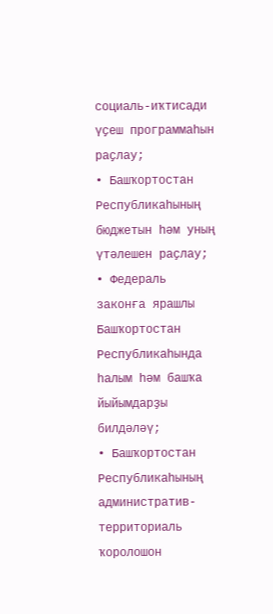социаль-иҡтисади үҫеш программаһын раҫлау;
• Башҡортостан Республикаһының бюджетын һәм уның үтәлешен раҫлау;
• Федераль законға ярашлы Башҡортостан Республикаһында һалым һәм башҡа йыйымдарҙы билдәләү;
• Башҡортостан Республикаһының административ-территориаль ҡоролошон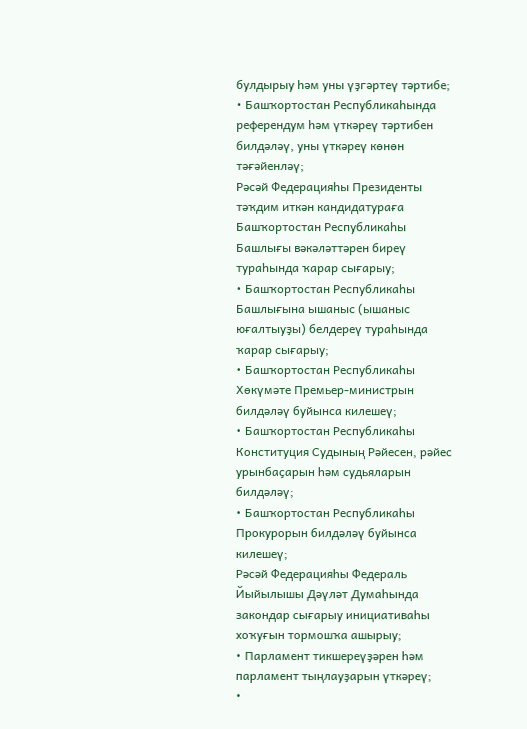булдырыу һәм уны үҙгәртеү тәртибе;
• Башҡортостан Республикаһында референдум һәм үткәреү тәртибен билдәләү, уны үткәреү көнөн тәғәйенләү;
Рәсәй Федерацияһы Президенты тәҡдим иткән кандидатураға Башҡортостан Республикаһы Башлығы вәкәләттәрен биреү тураһында ҡарар сығарыу;
• Башҡортостан Республикаһы Башлығына ышаныс (ышаныс юғалтыуҙы) белдереү тураһында ҡарар сығарыу;
• Башҡортостан Республикаһы Хөкүмәте Премьер-министрын билдәләү буйынса килешеү;
• Башҡортостан Республикаһы Конституция Судының Рәйесен, рәйес урынбаҫарын һәм судьяларын билдәләү;
• Башҡортостан Республикаһы Прокурорын билдәләү буйынса килешеү;
Рәсәй Федерацияһы Федераль Йыйылышы Дәүләт Думаһында закондар сығарыу инициативаһы хоҡуғын тормошҡа ашырыу;
• Парламент тикшереүҙәрен һәм парламент тыңлауҙарын үткәреү;
•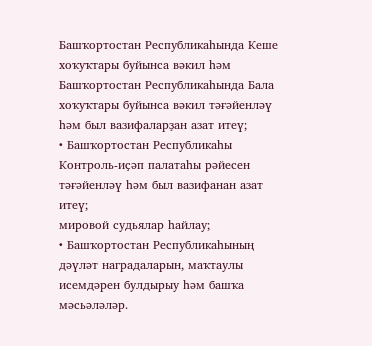Башҡортостан Республикаһында Кеше хоҡуҡтары буйынса вәкил һәм Башҡортостан Республикаһында Бала хоҡуҡтары буйынса вәкил тәғәйенләү һәм был вазифаларҙан азат итеү;
• Башҡортостан Республикаһы Контроль-иҫәп палатаһы рәйесен тәғәйенләү һәм был вазифанан азат итеү;
мировой судьялар һайлау;
• Башҡортостан Республикаһының дәүләт наградаларын, маҡтаулы исемдәрен булдырыу һәм башҡа мәсьәләләр.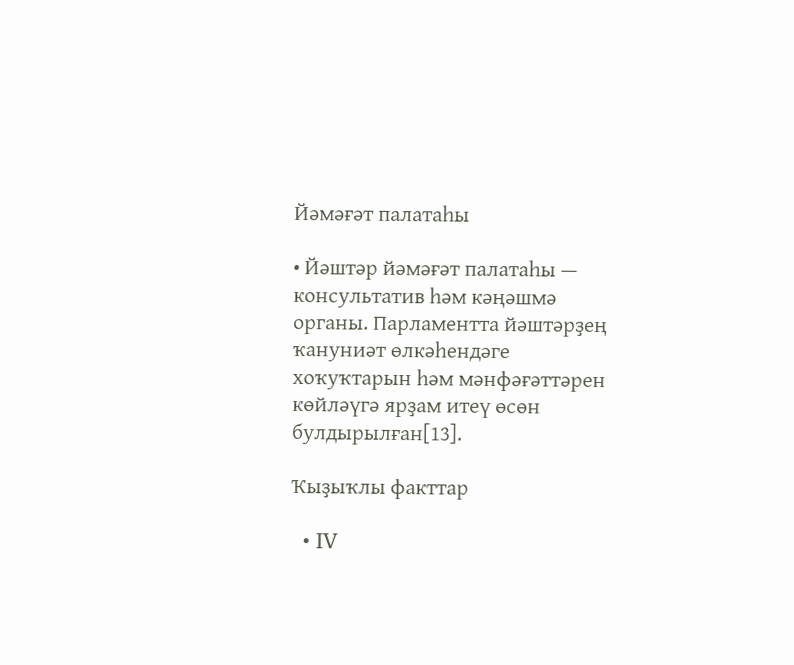Йәмәғәт палатаһы

• Йәштәр йәмәғәт палатаһы — консультатив һәм кәңәшмә органы. Парламентта йәштәрҙең ҡануниәт өлкәһендәге хоҡуҡтарын һәм мәнфәғәттәрен көйләүгә ярҙам итеү өсөн булдырылған[13].

Ҡыҙыҡлы факттар

  • IV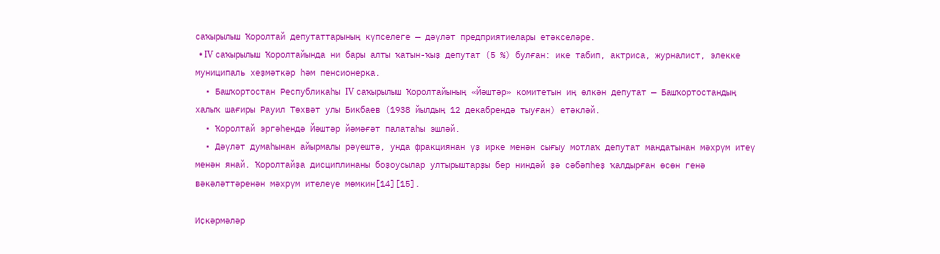саҡырылыш Ҡоролтай депутаттарының күпселеге — дәүләт предприятиелары етәкселәре.
  • IV саҡырылыш Ҡоролтайында ни бары алты ҡатын-ҡыҙ депутат (5 %) булған: ике табип, актриса, журналист, элекке муниципаль хеҙмәткәр һәм пенсионерка.
  • Башҡортостан Республикаһы IV саҡырылыш Ҡоролтайының «Йәштәр» комитетын иң өлкән депутат — Башҡортостандың халыҡ шағиры Рауил Төхвәт улы Бикбаев (1938 йылдың 12 декабрендә тыуған) етәкләй.
  • Ҡоролтай эргәһендә Йәштәр йәмәғәт палатаһы эшләй.
  • Дәүләт думаһынан айырмалы рәүештә, унда фракциянан үҙ ирке менән сығыу мотлаҡ депутат мандатынан мәхрүм итеү менән янай. Ҡоролтайҙа дисциплинаны боҙоусылар ултырыштарҙы бер ниндәй ҙә сәбәпһеҙ ҡалдырған өсөн генә вәкәләттәренән мәхрүм ителеүе мөмкин[14][15].

Иҫкәрмәләр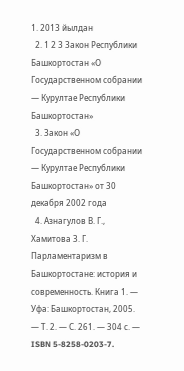1. 2013 йылдан
  2. 1 2 3 Закон Республики Башкортостан «О Государственном собрании — Курултае Республики Башкортостан»
  3. Закон «О Государственном собрании — Курултае Республики Башкортостан» от 30 декабря 2002 года
  4. Азнагулов В. Г., Хамитова З. Г. Парламентаризм в Башкортостане: история и современность. Книга 1. — Уфа: Башкортостан, 2005. — Т. 2. — С. 261. — 304 с. — ISBN 5-8258-0203-7.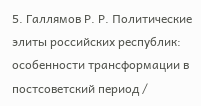5. Галлямов Р. Р. Политические элиты российских республик: особенности трансформации в постсоветский период /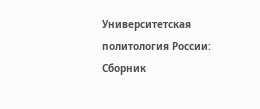Университетская политология России: Сборник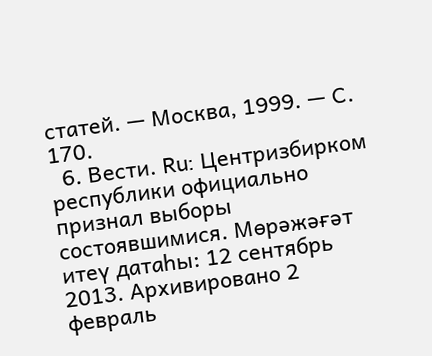статей. — Москва, 1999. — С. 170.
  6. Вести. Ru: Центризбирком республики официально признал выборы состоявшимися. Мөрәжәғәт итеү датаһы: 12 сентябрь 2013. Архивировано 2 февраль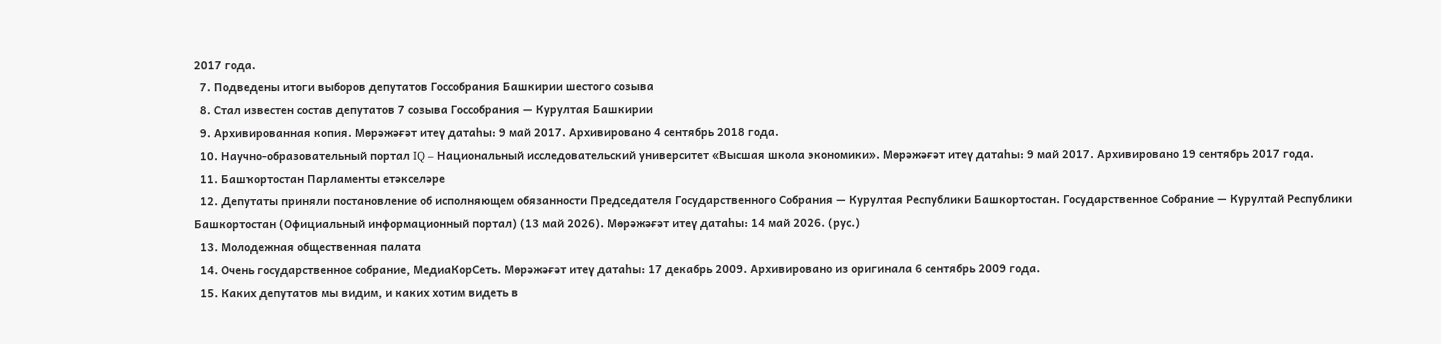2017 года.
  7. Подведены итоги выборов депутатов Госсобрания Башкирии шестого созыва
  8. Стал известен состав депутатов 7 созыва Госсобрания — Курултая Башкирии
  9. Архивированная копия. Мөрәжәғәт итеү датаһы: 9 май 2017. Архивировано 4 сентябрь 2018 года.
  10. Научно-образовательный портал IQ – Национальный исследовательский университет «Высшая школа экономики». Мөрәжәғәт итеү датаһы: 9 май 2017. Архивировано 19 сентябрь 2017 года.
  11. Башҡортостан Парламенты етәкселәре
  12. Депутаты приняли постановление об исполняющем обязанности Председателя Государственного Собрания — Курултая Республики Башкортостан. Государственное Собрание — Курултай Республики Башкортостан (Официальный информационный портал) (13 май 2026). Мөрәжәғәт итеү датаһы: 14 май 2026. (рус.)
  13. Молодежная общественная палата
  14. Очень государственное собрание, МедиаКорСеть. Мөрәжәғәт итеү датаһы: 17 декабрь 2009. Архивировано из оригинала 6 сентябрь 2009 года.
  15. Каких депутатов мы видим, и каких хотим видеть в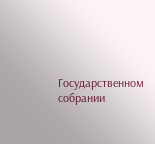Государственном собрании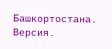Башкортостана. Версия.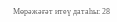Мөрәжәғәт итеү датаһы: 28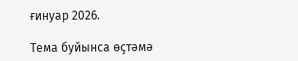ғинуар 2026.

Тема буйынса өҫтәмә